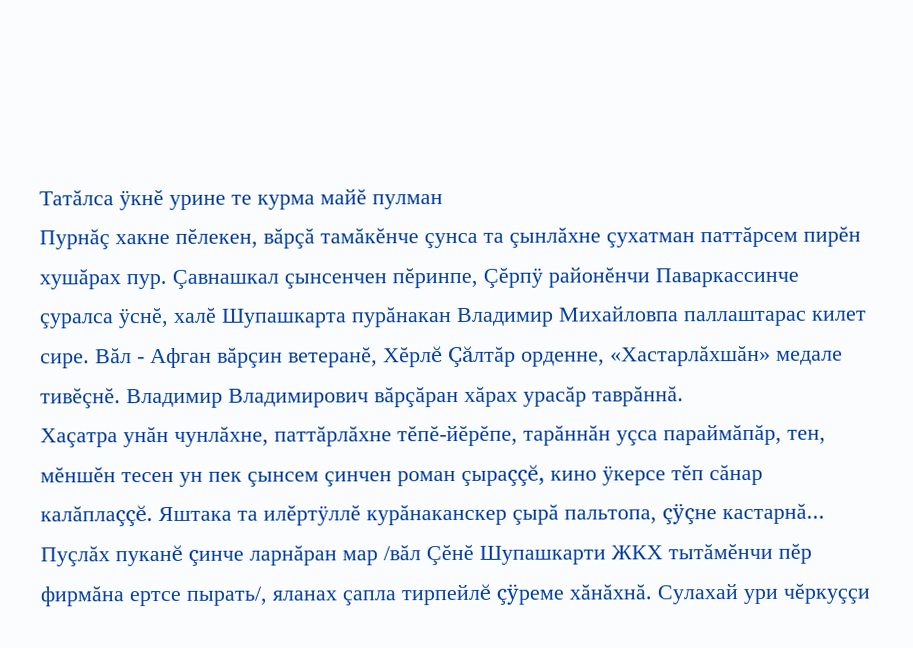Татăлса ÿкнĕ урине те курма майĕ пулман
Пурнăç хакне пĕлекен, вăрçă тамăкĕнче çунса та çынлăхне çухатман паттăрсем пирĕн хушăрах пур. Çавнашкал çынсенчен пĕринпе, Çĕрпÿ районĕнчи Паваркассинче çуралса ÿснĕ, халĕ Шупашкарта пурăнакан Владимир Михайловпа паллаштарас килет сире. Вăл - Афган вăрçин ветеранĕ, Хĕрлĕ Çăлтăр орденне, «Хастарлăхшăн» медале тивĕçнĕ. Владимир Владимирович вăрçăран хăрах урасăр таврăннă.
Хаçатра унăн чунлăхне, паттăрлăхне тĕпĕ-йĕрĕпе, тарăннăн уçса параймăпăр, тен, мĕншĕн тесен ун пек çынсем çинчен роман çыраççĕ, кино ÿкерсе тĕп сăнар калăплаççĕ. Яштака та илĕртÿллĕ курăнаканскер çырă пальтопа, çÿçне кастарнă... Пуçлăх пуканĕ çинче ларнăран мар /вăл Çĕнĕ Шупашкарти ЖКХ тытăмĕнчи пĕр фирмăна ертсе пырать/, яланах çапла тирпейлĕ çÿреме хăнăхнă. Сулахай ури чĕркуççи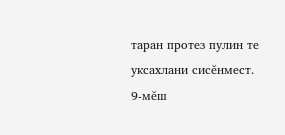таран протез пулин те уксахлани сисĕнмест.
9-мĕш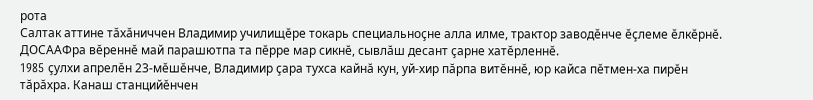рота
Салтак аттине тăхăниччен Владимир училищĕре токарь специальноçне алла илме, трактор заводĕнче ĕçлеме ĕлкĕрнĕ. ДОСААФра вĕреннĕ май парашютпа та пĕрре мар сикнĕ, сывлăш десант çарне хатĕрленнĕ.
1985 çулхи апрелĕн 23-мĕшĕнче, Владимир çара тухса кайнă кун, уй-хир пăрпа витĕннĕ, юр кайса пĕтмен-ха пирĕн тăрăхра. Канаш станцийĕнчен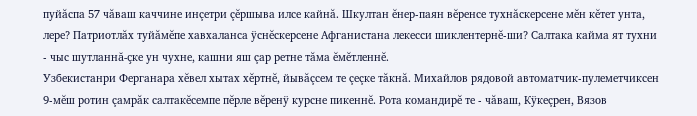пуйăспа 57 чăваш каччине инçетри çĕршыва илсе кайнă. Шкултан ĕнер-паян вĕренсе тухнăскерсене мĕн кĕтет унта, лере? Патриотлăх туйăмĕпе хавхаланса ÿснĕскерсене Афганистана лекесси шиклентернĕ-ши? Салтака кайма ят тухни - чыс шутланнă-çке ун чухне, кашни яш çар ретне тăма ĕмĕтленнĕ.
Узбекистанри Ферганара хĕвел хытах хĕртнĕ, йывăçсем те çеçке тăкнă. Михайлов рядовой автоматчик-пулеметчиксен 9-мĕш ротин çамрăк салтакĕсемпе пĕрле вĕренÿ курсне пикеннĕ. Рота командирĕ те - чăваш, Кÿкеçрен, Вязов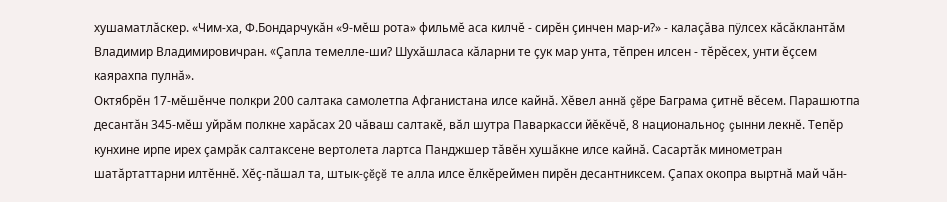хушаматлăскер. «Чим-ха, Ф.Бондарчукăн «9-мĕш рота» фильмĕ аса килчĕ - сирĕн çинчен мар-и?» - калаçăва пÿлсех кăсăклантăм Владимир Владимировичран. «Çапла темелле-ши? Шухăшласа кăларни те çук мар унта, тĕпрен илсен - тĕрĕсех, унти ĕçсем каярахпа пулнă».
Октябрĕн 17-мĕшĕнче полкри 200 салтака самолетпа Афганистана илсе кайнă. Хĕвел аннă çĕре Баграма çитнĕ вĕсем. Парашютпа десантăн 345-мĕш уйрăм полкне харăсах 20 чăваш салтакĕ, вăл шутра Паваркасси йĕкĕчĕ, 8 национальноç çынни лекнĕ. Тепĕр кунхине ирпе ирех çамрăк салтаксене вертолета лартса Панджшер тăвĕн хушăкне илсе кайнă. Сасартăк минометран шатăртаттарни илтĕннĕ. Хĕç-пăшал та, штык-çĕçĕ те алла илсе ĕлкĕреймен пирĕн десантниксем. Çапах окопра выртнă май чăн-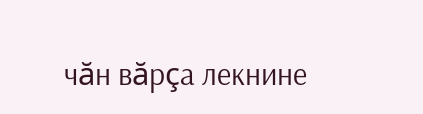чăн вăрçа лекнине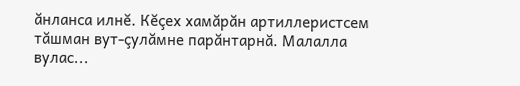ăнланса илнĕ. Кĕçех хамăрăн артиллеристсем тăшман вут-çулăмне парăнтарнă. Малалла вулас...